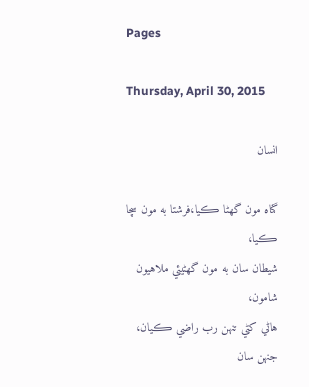Pages

Thursday, April 30, 2015

انسان

گناه مون گھڻا ڪيا،فرشتا به مون سچا ڪيا،
شيطان سان به مون گھڻيئي ملاهيون شامون،
هاڻي کڻي تنهن رب راضي ڪيان،
جنهن سان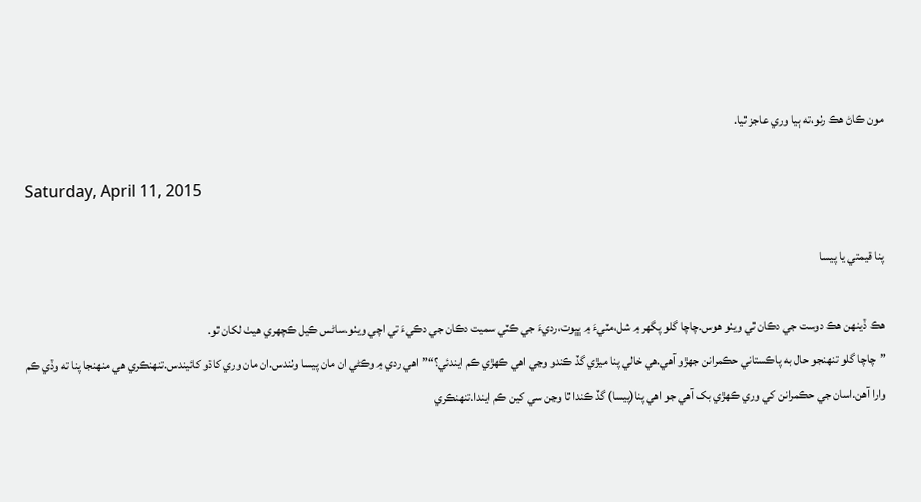مون ڪاڻ هڪ رٺو،ته ٻيا وري عاجز ٿيا.

Saturday, April 11, 2015

پنا قيمتي يا پيسا

هڪ ڏينهن هڪ دوست جي دڪان ٿي ويٺو هوس.چاچا گلو پگھر ۾ شل،مٽيءَ ۾ ڀڀوت،رديءَ جي ڪٽي سميت دڪان جي دڪيءَ تي اچي ويٺو.ساڻس ڪيل ڪچهري هيٺ لکان ٿو.
”چاچا گلو تنهنجو حال به پاڪستاني حڪمرانن جھڙو آهي.هي خالي پنا ميڙي گڏ ڪندو وڃي اهي ڪهڙي ڪم ايندئي؟“”اهي ردي ۾ وڪڻي ان مان پيسا وٺندس.ان مان وري کاڌو کائيندس.تنهنڪري هي منهنجا پنا ته وڏي ڪم وارا آهن.اسان جي حڪمرانن کي وري ڪهڙي بک آهي جو اهي پنا(پيسا) گڏ ڪندا ٿا وڃن سي کين ڪم ايندا.تنهنڪري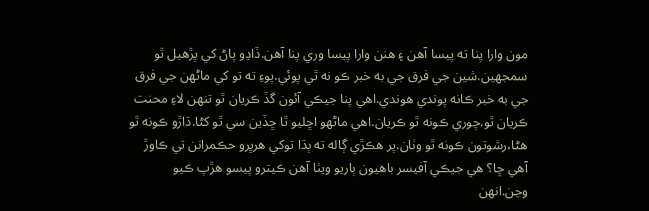مون وارا پنا ته پيسا آهن ۽ هنن وارا پيسا وري پنا آهن.ڏاڍو پاڻ کي پڙهيل ٿو سمجھين.شين جي فرق جي به خبر ڪو نه ٿي پوئي.پوءِ ته تو کي ماڻهن جي فرق جي به خبر ڪانه پوندي هوندي.اهي پنا جيڪي آئون گڏ ڪريان ٿو تنهن لاءِ محنت ڪريان ٿو.چوري ڪونه ٿو ڪريان.اهي ماڻهو اڇليو ٿا ڇڏين سي ٿو کڻا.ڌاڙو ڪونه ٿو هڻا،رشوتون ڪونه ٿو وٺان.پر هڪڙي ڳاله ته ٻڌا توکي هرڀرو حڪمرانن تي ڪاوڙ آهي ڇا؟ هي جيڪي آفيسر باهيون ٻاريو ويٺا آهن ڪيترو پيسو هڙپ ڪيو وڃن.انهن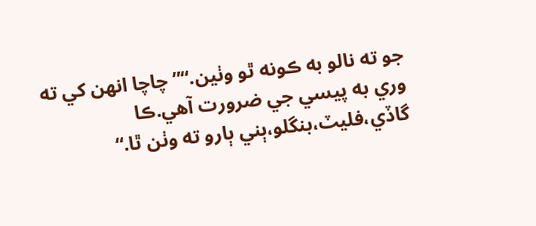جو ته نالو به ڪونه ٿو وٺين.“”چاچا انهن کي ته وري به پيسي جي ضرورت آهي.ڪا گاڏي،فليٽ،بنگلو،ٻني ٻارو ته وٺن ٿا.“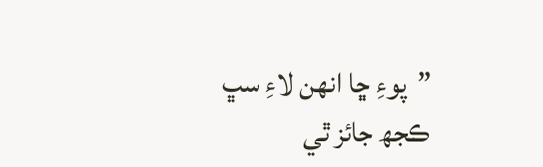”پوءِ ڇا انهن لاءِ سڀ ڪجھ جائز ٿي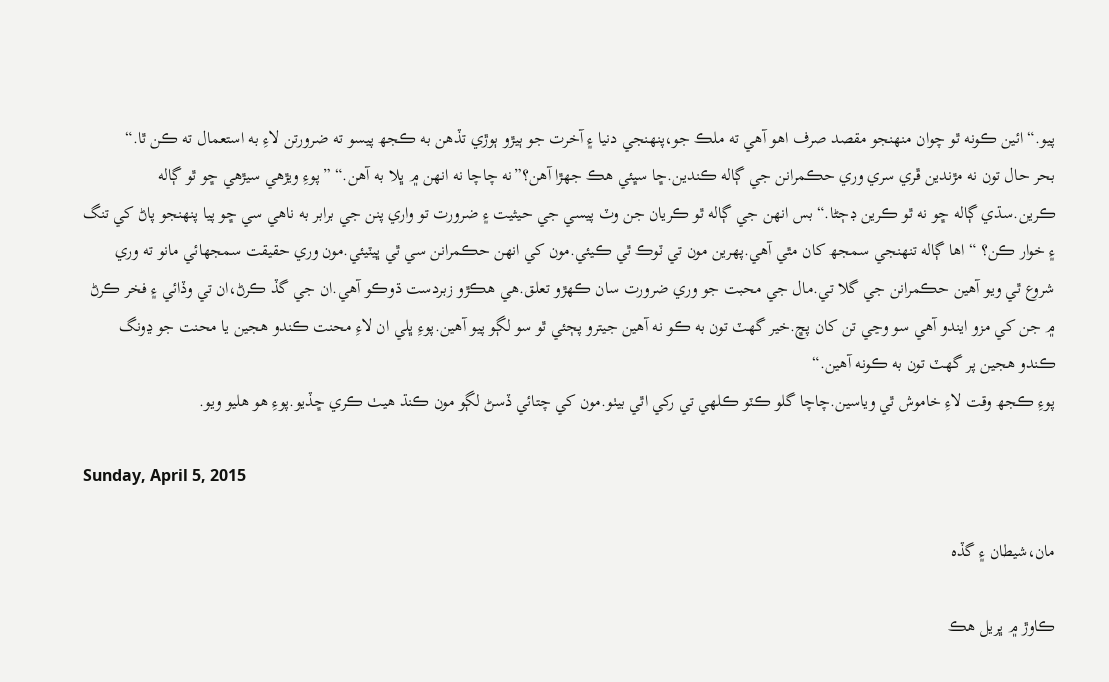پيو.“ ائين ڪونه ٿو چوان منهنجو مقصد صرف اهو آهي ته ملڪ جو،پنهنجي دنيا ۽ آخرت جو ٻيڙو ٻوڙي تڏهن به ڪجھ پيسو ته ضرورتن لاءِ به استعمال ته ڪن ٿا.“
بحر حال تون نه مڙندين ڦري سري وري حڪمرانن جي ڳاله ڪندين.ڇا سڀئي هڪ جھڙا آهن؟”نه چاچا نه انهن ۾ ڀلا به آهن.“ ”پوءِ ويڙهي سيڙهي ڇو ٿو ڳاله ڪرين.سڌي ڳاله ڇو نه ٿو ڪرين ڊڄڻا.“ بس انهن جي ڳاله ٿو ڪريان جن وٽ پيسي جي حيثيت ۽ ضرورت تو واري پنن جي برابر به ناهي سي ڇو پيا پنهنجو پاڻ کي تنگ ۽ خوار ڪن؟ “ اها ڳاله تنهنجي سمجھ کان مٿي آهي.پهرين مون تي ٽوڪ ٿي ڪيئي.مون کي انهن حڪمرانن سي ٿي ڀيٽيئي.مون وري حقيقت سمجهائي مانو ته وري شروع ٿي ويو آهين حڪمرانن جي گلا تي.مال جي محبت جو وري ضرورت سان ڪهڙو تعلق.هي هڪڙو زبردست ڌوڪو آهي.ان جي گڏ ڪرڻ،ان تي وڏائي ۽ فخر ڪرڻ ۾ جن کي مزو ايندو آهي سو وڃي تن کان پڇ.خير گھٽ تون به ڪو نه آهين جيترو پڄئي ٿو سو لڳو پيو آهين.پوءِ ڀلي ان لاءِ محنت ڪندو هجين يا محنت جو ڍونگ ڪندو هجين پر گھٽ تون به ڪونه آهين.“
پوءِ ڪجھ وقت لاءِ خاموش ٿي وياسين.چاچا گلو ڪٽو ڪلهي تي رکي اٿي بيٺو.مون کي چتائي ڏسڻ لڳو مون ڪنڌ هيٺ ڪري ڇڏيو.پوءِ هو هليو ويو.

Sunday, April 5, 2015

مان،شيطان ۽ گڏه

ڪاوڙ ۾ ڀريل هڪ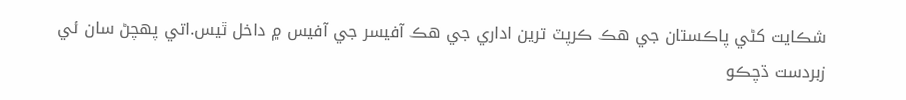شڪايت کڻي پاڪستان جي هڪ ڪرپٽ ترين اداري جي هڪ آفيسر جي آفيس ۾ داخل ٿيس.اتي پهچڻ سان ئي زبردست ڌچڪو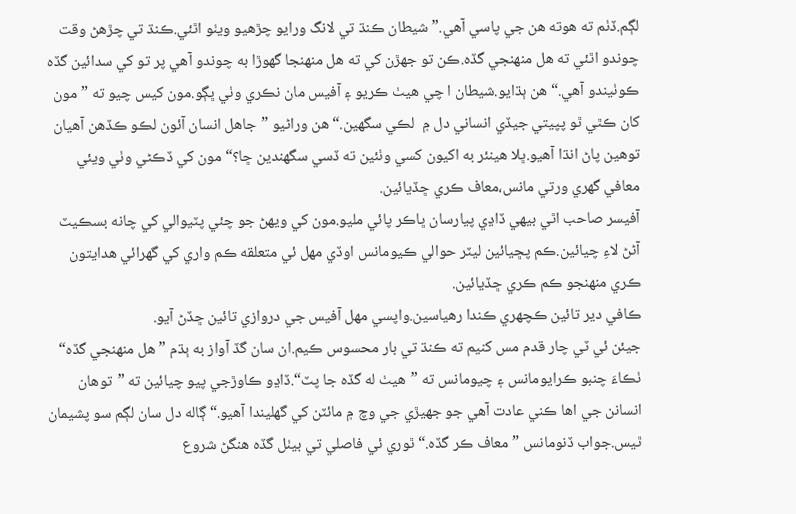لڳم.ڏٺم ته هوته هن جي پاسي آهي.”شيطان ڪنڌ تي لانگ ورايو چڙهيو ويٺو اٿئي.ڪنڌ تي چڙهڻ وقت چوندو اٿئي ته هل منهنجي گڏه.ڪن تو جهڙن کي ته هل منهنجا گھوڙا به چوندو آهي پر تو کي سدائين گڏه ڪوٺيندو آهي.“ هن ٻڌايو.شيطان ا چي هيٺ ڪريو ۽ آفيس مان نڪري وٺي ڀڳو.مون کيس چيو ته ”مون کان ڪٿي ٿو پپيتي جيڏي انساني دل ۾  لڪي سگھين.“ هن وراڻيو ”جاهل انسان آئون لڪو ڪڏهن آهيان توهين پاڻ انڌا آهيو.ڀلا هينئر به اکيون کسي وٺئين ته ڏسي سگھندين ڇا؟“ مون کي ڏڪڻي وٺي ويئي معافي گھري ورتي مانس،معاف ڪري ڇڏيائين.
آفيسر صاحب اٿي بيهي ڏاڍي پيارسان ڀاڪر پائي مليو.مون کي ويهڻ جو چئي پٽيوالي کي چانه بسڪيٽ آڻڻ لاءِ چيائين.ڪم پڇيائين ليٽر حوالي ڪيومانس اوڏي مهل ئي متعلقه ڪم واري کي گھرائي هدايتون ڪري منهنجو ڪم ڪري ڇڏيائين.
ڪافي دير تائين ڪچهري ڪندا رهياسين.واپسي مهل آفيس جي دروازي تائين ڇڏڻ آيو.
جيئن ئي ٽي چار قدم مس کنيم ته ڪنڌ تي بار محسوس ڪيم.ان سان گڏ آواز به ٻڌم ” هل منهنجي گڏه“ ٺڪاءَ چنبو ڪرايومانس ۽ چيومانس ته ”هيٺ له گڏه جا پٽ“.ڏاڍو ڪاوڙجي پيو چيائين ته ”توهان انسانن جي اها ڪني عادت آهي جو جھيڙي جي وچ ۾ مائٽن کي گھليندا آهيو.“ ڳاله دل سان لڳم سو پشيمان ٿيس.جواب ڏنومانس ”معاف ڪر گڏه.“ ٿوري ئي فاصلي تي بيٺل گڏه هنگڻ شروع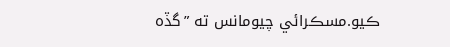ڪيو.مسڪرائي چيومانس ته ”گڏه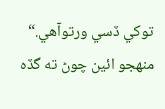توکي ڏسي ورتوآهي.“ منهجو ائين چوڻ ته گڏه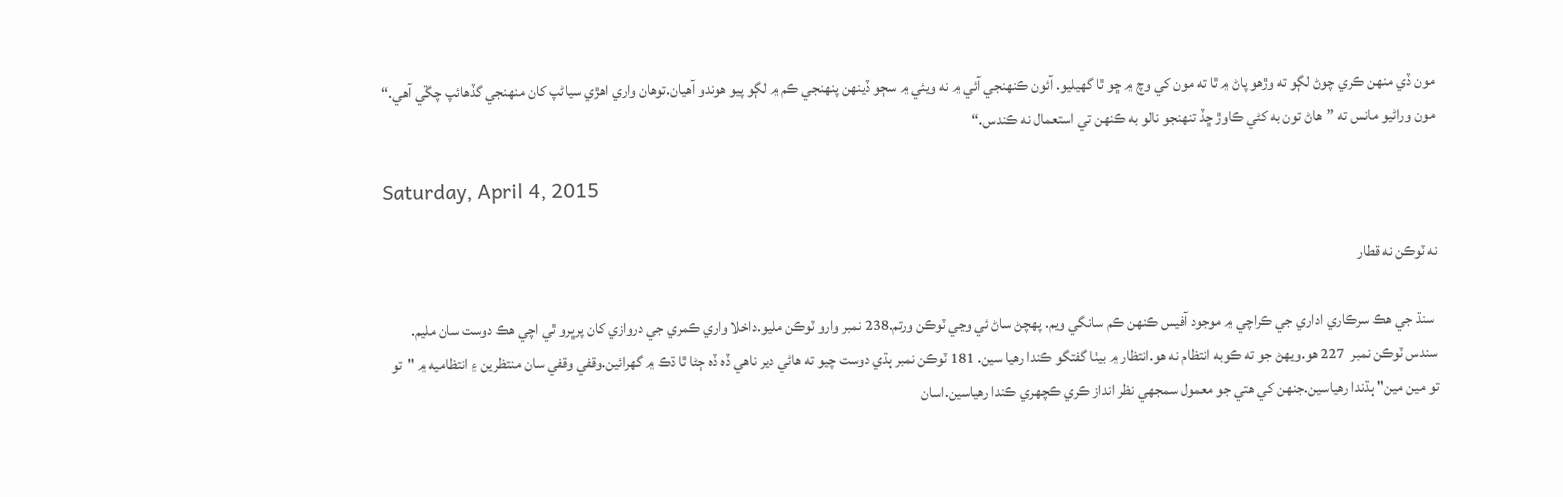مون ڏي منهن ڪري چوڻ لڳو ته وڙهو پاڻ ۾ ٿا ته مون کي وچ ۾ ڇو ٿا گھيليو. آئون ڪنهنجي آئي ۾ نه ويئي ۾ سڄو ڏينهن پنهنجي ڪم ۾ لڳو پيو هوندو آهيان.توهان واري اهڙي سياڻپ کان منهنجي گڏهائپ چڱي آهي.“ مون وراڻيو مانس ته ”هاڻ تون به کڻي ڪاوڙ ڇڏ تنهنجو نالو به ڪنهن تي استعمال نه ڪندس.“

Saturday, April 4, 2015

نه ٽوڪن نه قطار

 سنڌ جي هڪ سرڪاري اداري جي ڪراچي ۾ موجود آفيس ڪنهن ڪم سانگي ويم. پهچڻ ساڻ ئي وڃي ٽوڪن ورتم.238 نمبر وارو ٽوڪن مليو.داخلا واري ڪمري جي دروازي کان پرڀرو ٿي اچي هڪ دوست سان مليم. سندس ٽوڪن نمبر  227 هو.ويهڻ جو ته ڪوبه انتظام نه هو.انتظار ۾ بيٺا گفتگو ڪندا رهيا سين. 181 ٽوڪن نمبر ٻڌي دوست چيو ته هاڻي دير ناهي ڏه ڏه ڄڻا ٿا ڌڪ ۾ گھرائين.وقفي وقفي سان منتظرين ۽ انتظاميه ۾ "تو تو مين مين" ٻڌندا رهياسين.جنهن کي هتي جو معمول سمجھي نظر انداز ڪري ڪچهري ڪندا رهياسين.اسان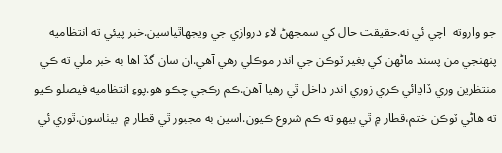جو واروته  اچي ئي نه.حقيقت حال کي سمجھڻ لاءِ دروازي جي ويجھاٿياسين.خبر پيئي ته انتظاميه پنهنجي من پسند ماڻهن کي بغير ٽوڪن جي اندر موڪلي رهي آهي.ان سان گڏ اها به خبر ملي ته ڪي منتظرين وري ڏاڍائي ڪري زوري اندر داخل ٿي رهيا آهن.ڪم رڪجي چڪو هو.پوءِ انتظاميه فيصلو ڪيو ته هاڻي ٽوڪن ختم،قطار ۾ ٿي بيهو ته ڪم شروع ڪيون.اسين به مجبور ٿي قطار ۾  بيٺاسون.ٿوري ئي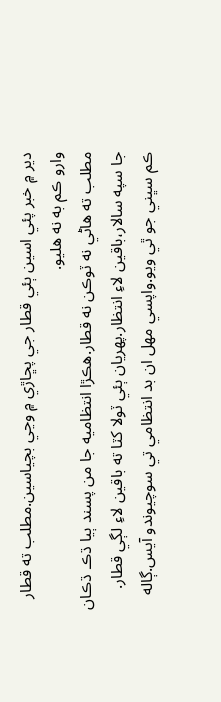دير ۾ خبر پئي اسين ٻئي قطار جي پڇاڙي ۾ وڃي بچياسين.مطلب ته قطار وارو ڪم به نه هليو.
مطلب ته هاڻي نه ٽوڪن نه قطار.هڪڙا انتظاميه جا من پسند ٻيا ڌڪ ڌڪان جا سپه سالار،باقين لاءِ انتظار.پهريان ٻئي ٽولا کٽا ته باقين لاءِ لڳي قطار.
ڪم سڀني جو ٿي ويو.واپسي مهل ان بد انتظامي تي سوچيوندو آيس.ڳاله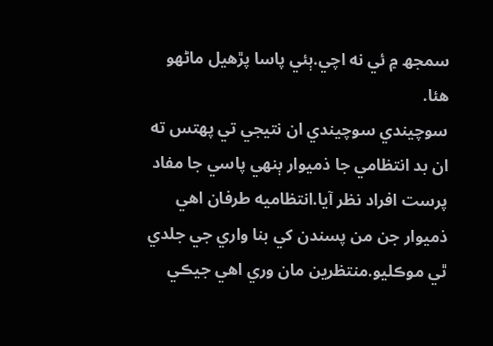سمجھ ۾ ئي نه اچي.ٻئي پاسا پڙهيل ماڻهو هئا.
سوچيندي سوچيندي ان نتيجي تي پهتس ته ان بد انتظامي جا ذميوار ٻنهي پاسي جا مفاد پرست افراد نظر آيا.انتظاميه طرفان اهي ذميوار جن من پسندن کي بنا واري جي جلدي ٿي موڪليو.منتظرين مان وري اهي جيڪي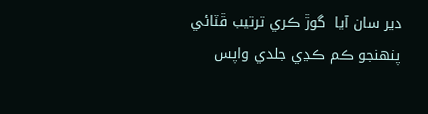دير سان آيا  گوڙ ڪري ترتيب ڦٽائي پنهنجو ڪم ڪڍي جلدي واپس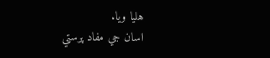هليا ويا.
اسان جي مفاد پرستي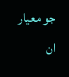جو معيار ان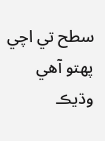سطح تي اچي پهتو آهي وڌيڪ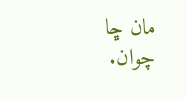مان ڇا چوان.